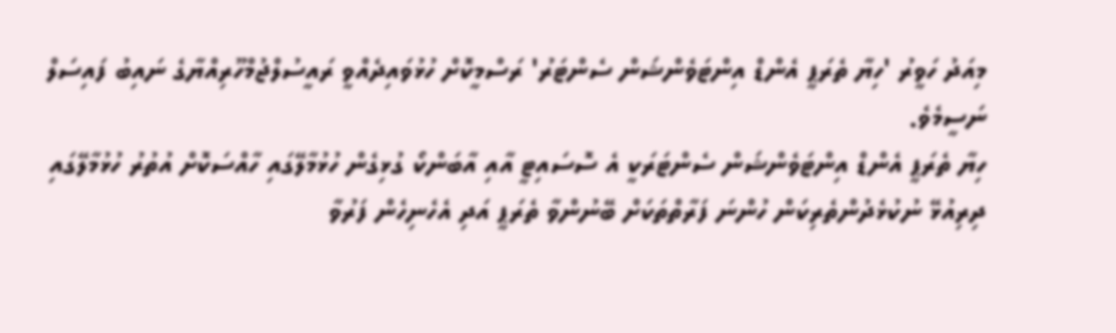މިއަދު ހަވީރު 'ހިޔާ ތެރަޕީ އެންޑް އިންޓަވެންޝަން ސެންޓަރު' ރަސްމީކޮށް ހުޅުވައިދެއްވީ ރައީސުލްޖުމްހޫރިއްޔާގެ ނައިބު ފައިސަލް ނަސީމެވެ.
ހިޔާ ތެރަޕީ އެންޑް އިންޓަވެންޝަން ސެންޓަރަކީ އެ ސޮސައިޓީ އާއި އާބަންކޯ ގުޅިގެން ހުޅުމާލޭގައި ހާއްސަކޮށް އުތުރު ހުޅުމާލޭގައި ދިރިއުޅޭ ނުކުޅެދުންތެރިކަން ހުންނަ ފަރާތްތަކަށް ބޭނުންވާ ތެރަޕީ އަދި އެހެނިހެން ފަރުވާ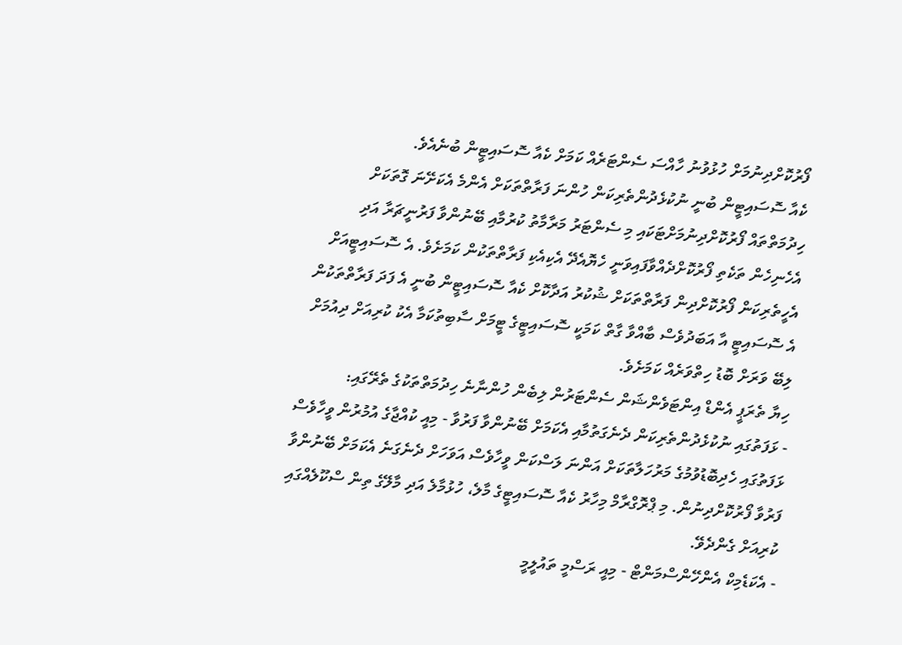ފޯރުކޮށްދިނުމަށް ހުޅުވުނު ހާއްސަ ސެންޓަރެއް ކަމަށް ކެއާ ސޮސައިޓީން ބުނެއެވެ.
ކެއާ ސޮސައިޓީން ބުނީ ނުކުޅެދުންތެރިކަން ހުންނަ ފަރާތްތަކަށް އެންމެ އެކަށޭނަ ގޮތަކަށް ހިދުމަތްތައް ފޯރުކޮށްދިނުމަށްޓަކައި މި ސެންޓަރު މަރާމާތު ކުރުމާއި ބޭނުންވާ ފަރުނީޗަރާ އަދި އެހެނިހެން ތަކެތި ފޯރުކޮށްދެއްވާފައިވަނީ ހެޔޮއެދޭ އެކިއެކި ފަރާތްތަކުން ކަމަށެވެ. އެ ސޮސައިޓީއަށް އެހީތެރިކަން ފޯރުކޮށްދިން ފަރާތްތަކަށް ޝުކުރު އަދާކޮށް ކެއާ ސޮސައިޓީން ބުނީ އެ ފަދަ ފަރާތްތަކުން އެ ސޮސައިޓީ އާ އަބަދުވެސް ބާއްވާ ގާތް ކަމަކީ ސޮސައިޓީގެ ޓީމަށް ސާބިތުކަމާ އެކު ކުރިއަށް ދިއުމަށް ލިބޭ ވަރަށް ބޮޑު ހިތްވަރެއް ކަމަށެވެ.
ހިޔާ ތެރަޕީ އެންޑް އިންޓަވެންޝަން ސެންޓަރުން ލިބެން ހުންނާނެ ހިދުމަތްތަކުގެ ތެރޭގައި:
- ޅަފަތުގައި ނުކުޅެދުންތެރިކަން ދެނެގަތުމާއި އެކަމަށް ބޭނުންވާ ފަރުވާ - މިއީ ކުއްޖާގެ އުމުރުން ވީހާވެސް ޅަފަތުގައި ހެދިބޮޑުވުމުގެ މަރުހަލާތަކަށް އަންނަ ލަސްކަން ވީހާވެސް އަވަހަށް ދެނެގަނެ އެކަމަށް ބޭނުންވާ ފަރުވާ ފޯރުކޮށްދިނުން. މި ޕްރޮގްރާމް މިހާރު ކެއާ ސޮސައިޓީގެ މާލެ، ހުޅުމާލެ އަދި މާލޭގެ ތިން ސްކޫލެއްގައި ކުރިއަށް ގެންދެވޭ.
- އެކަޑެމިކް އެންހޭންސްމަންޓް - މިއީ ރަސްމީ ތައުލީމީ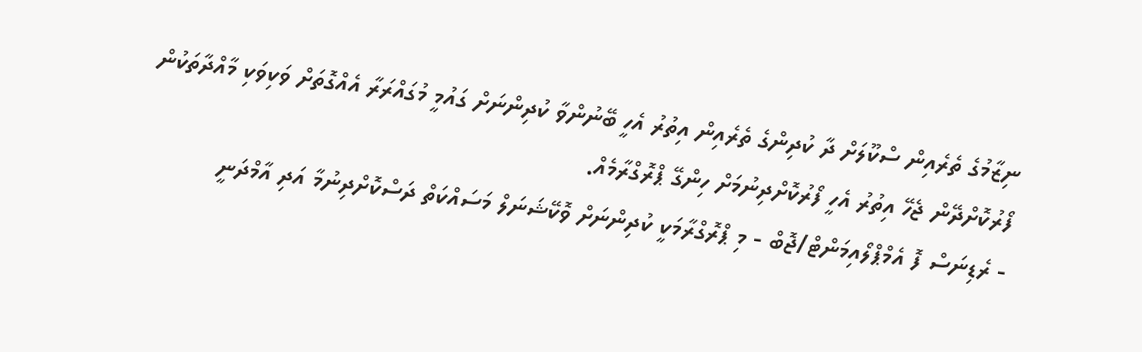ނިޒާމުގެ ތެރެއިން ސްކޫލަށް ދާ ކުދިންގެ ތެރެއިން އިތުރު އެހީ ބޭނުންވާ ކުދިންނަށް ގައުމީ މުގައްރަރާ އެއްގޮތަށް ވަކިވަކި މާއްދާތަކުން ފޯރުކޮށްދޭން ޖެހޭ އިތުރު އެހީ ފޯރުކޮށްދިނުމަށް ހިންގޭ ޕްރޮގްރާމެއް.
- ރެޑިނަސް ފޮ އެމްޕްލޯއިމަންޓް/ޖޮބް - މި ޕްރޮގްރާމަކީ ކުދިންނަށް ވޮކޭޝަނަލް މަސައްކަތް ދަސްކޮށްދިނުމާ އަދި އާމްދަނީ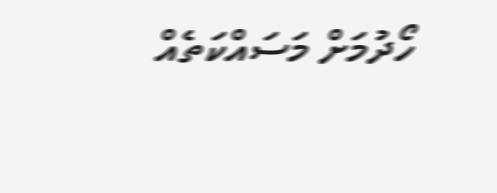ހޯދުމަށް މަސައްކަތެއް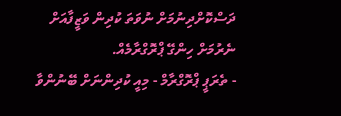ދަސްކޮށްދިނުމަށް ނުވަތަ ކުދިން ވަޒީފާއަށް ނެރުމަށް ހިންގޭ ޕްރޮގްރާމެއް.
- ތެރަޕީ ޕްރޮގްރާމް - މިއީ ކުދިންނަށް ބޭނުންވާ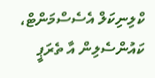ކްލިނިކަލް އެސެސްމަންޓް، ކައުންސެލިން އާ ތެރަޕީ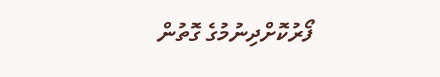ފޯރުކޮށްދިނުމުގެ ގޮތުން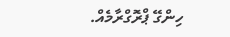ހިންގޭ ޕްރޮގްރާމެއް.